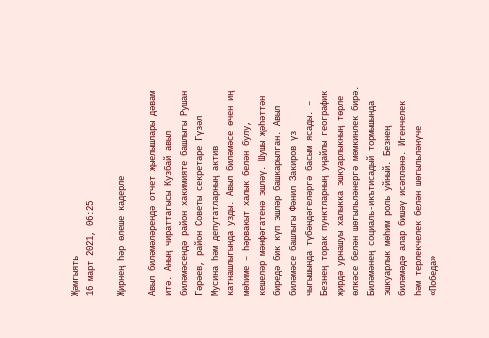Җәмгыять
16 март 2021, 06:25

Җирнең һәр өлеше кадерле

Авыл биләмәләрендә отчет җыелышлары дәвам итә. Аның чираттагысы Кузбай авыл биләмәсендә район хакимияте башлыгы Рушан Гәрәев, район Советы секретаре Гүзәл Мусина һәм депутатларның актив катнашлыгында узды. Авыл биләмәсе өчен иң мөһиме – һәрвакыт халык белән булу, кешеләр мәнфәгатенә эшләү. Шушы җәһәттән биредә бик күп эшләр башкарылган. Авыл биләмәсе башлыгы Фәнил Закиров үз чыгышында түбәндәгеләргә басым ясады. – Безнең торак пунктларның уңайлы географик җирдә урнашуы халыкка эшкуарлыкның төрле өлкәсе белән шөгыльләнергә мөмкинлек бирә. Биләмәнең социаль-икътисадый тормышында эшкуарлык мөһим роль уйный. Безнең биләмәдә алар бишәү исәпләнә. Игенчелек һәм терлекчелек белән шөгыльләнүче «Победа»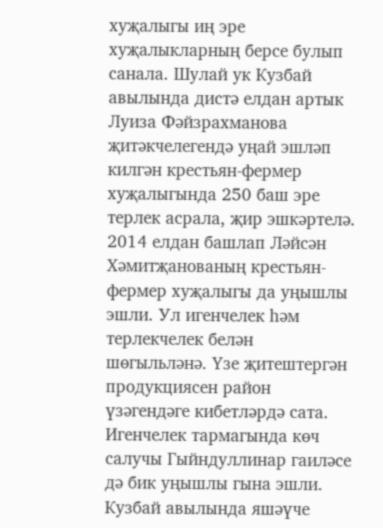хуҗалыгы иң эре хуҗалыкларның берсе булып санала. Шулай ук Кузбай авылында дистә елдан артык Луиза Фәйзрахманова җитәкчелегендә уңай эшләп килгән крестьян-фермер хуҗалыгында 250 баш эре терлек асрала, җир эшкәртелә. 2014 елдан башлап Ләйсән Хәмитҗанованың крестьян-фермер хуҗалыгы да уңышлы эшли. Ул игенчелек һәм терлекчелек белән шөгыльләнә. Үзе җитештергән продукциясен район үзәгендәге кибетләрдә сата. Игенчелек тармагында көч салучы Гыйндуллинар гаиләсе дә бик уңышлы гына эшли. Кузбай авылында яшәүче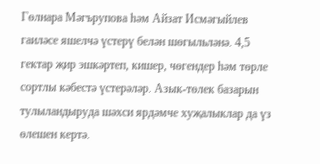Гөлнара Мәгърупова һәм Айзат Исмәгыйлев гаиләсе яшелчә үстерү белән шөгыльләнә. 4,5 гектар җир эшкәртеп, кишер, чөгендер һәм төрле сортлы кәбестә үстерәләр. Азык-төлек базарын тулыландыруда шәхси ярдәмче хуҗалыклар да үз өлешен кертә.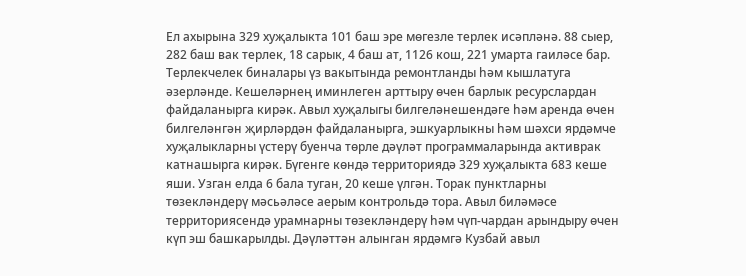Ел ахырына 329 хуҗалыкта 101 баш эре мөгезле терлек исәпләнә. 88 сыер, 282 баш вак терлек, 18 сарык, 4 баш ат, 1126 кош, 221 умарта гаиләсе бар. Терлекчелек биналары үз вакытында ремонтланды һәм кышлатуга әзерләнде. Кешеләрнең иминлеген арттыру өчен барлык ресурслардан файдаланырга кирәк. Авыл хуҗалыгы билгеләнешендәге һәм аренда өчен билгеләнгән җирләрдән файдаланырга, эшкуарлыкны һәм шәхси ярдәмче хуҗалыкларны үстерү буенча төрле дәүләт программаларында активрак катнашырга кирәк. Бүгенге көндә территориядә 329 хуҗалыкта 683 кеше яши. Узган елда 6 бала туган, 20 кеше үлгән. Торак пунктларны төзекләндерү мәсьәләсе аерым контрольдә тора. Авыл биләмәсе территориясендә урамнарны төзекләндерү һәм чүп-чардан арындыру өчен күп эш башкарылды. Дәүләттән алынган ярдәмгә Кузбай авыл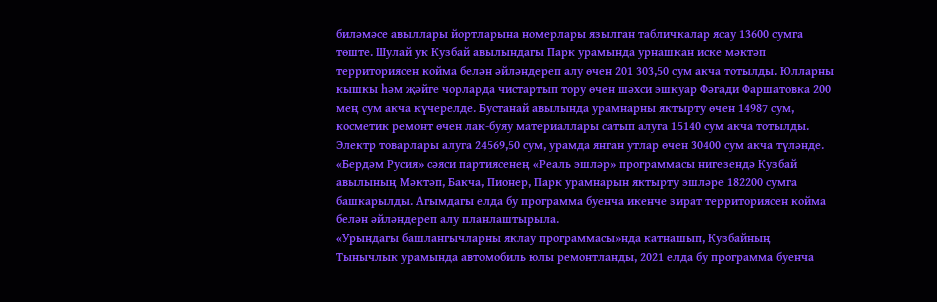биләмәсе авыллары йортларына номерлары язылган табличкалар ясау 13600 сумга төште. Шулай ук Кузбай авылындагы Парк урамында урнашкан иске мәктәп территориясен койма белән әйләндереп алу өчен 201 303,50 сум акча тотылды. Юлларны кышкы һәм җәйге чорларда чистартып тору өчен шәхси эшкуар Фәгади Фаршатовка 200 мең сум акча күчерелде. Бустанай авылында урамнарны яктырту өчен 14987 сум, косметик ремонт өчен лак-буяу материаллары сатып алуга 15140 сум акча тотылды. Электр товарлары алуга 24569,50 сум, урамда янган утлар өчен 30400 сум акча түләнде.
«Бердәм Русия» сәяси партиясенең «Реаль эшләр» программасы нигезендә Кузбай авылының Мәктәп, Бакча, Пионер, Парк урамнарын яктырту эшләре 182200 сумга башкарылды. Агымдагы елда бу программа буенча икенче зират территориясен койма белән әйләндереп алу планлаштырыла.
«Урындагы башлангычларны яклау программасы»нда катнашып, Кузбайның Тынычлык урамында автомобиль юлы ремонтланды, 2021 елда бу программа буенча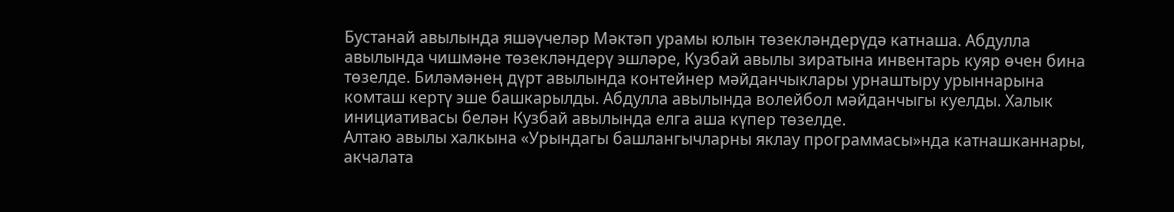Бустанай авылында яшәүчеләр Мәктәп урамы юлын төзекләндерүдә катнаша. Абдулла авылында чишмәне төзекләндерү эшләре, Кузбай авылы зиратына инвентарь куяр өчен бина төзелде. Биләмәнең дүрт авылында контейнер мәйданчыклары урнаштыру урыннарына комташ кертү эше башкарылды. Абдулла авылында волейбол мәйданчыгы куелды. Халык инициативасы белән Кузбай авылында елга аша күпер төзелде.
Алтаю авылы халкына «Урындагы башлангычларны яклау программасы»нда катнашканнары, акчалата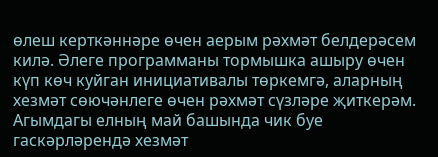өлеш керткәннәре өчен аерым рәхмәт белдерәсем килә. Әлеге программаны тормышка ашыру өчен күп көч куйган инициативалы төркемгә, аларның хезмәт сөючәнлеге өчен рәхмәт сүзләре җиткерәм.
Агымдагы елның май башында чик буе гаскәрләрендә хезмәт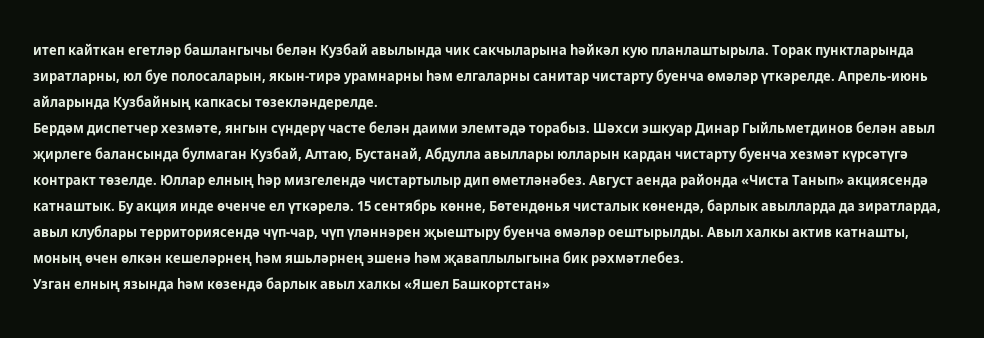итеп кайткан егетләр башлангычы белән Кузбай авылында чик сакчыларына һәйкәл кую планлаштырыла. Торак пунктларында зиратларны, юл буе полосаларын, якын-тирә урамнарны һәм елгаларны санитар чистарту буенча өмәләр үткәрелде. Апрель-июнь айларында Кузбайның капкасы төзекләндерелде.
Бердәм диспетчер хезмәте, янгын сүндерү часте белән даими элемтәдә торабыз. Шәхси эшкуар Динар Гыйльметдинов белән авыл җирлеге балансында булмаган Кузбай, Алтаю, Бустанай, Абдулла авыллары юлларын кардан чистарту буенча хезмәт күрсәтүгә контракт төзелде. Юллар елның һәр мизгелендә чистартылыр дип өметләнәбез. Август аенда районда «Чиста Танып» акциясендә катнаштык. Бу акция инде өченче ел үткәрелә. 15 сентябрь көнне, Бөтендөнья чисталык көнендә, барлык авылларда да зиратларда, авыл клублары территориясендә чүп-чар, чүп үләннәрен җыештыру буенча өмәләр оештырылды. Авыл халкы актив катнашты, моның өчен өлкән кешеләрнең һәм яшьләрнең эшенә һәм җаваплылыгына бик рәхмәтлебез.
Узган елның язында һәм көзендә барлык авыл халкы «Яшел Башкортстан»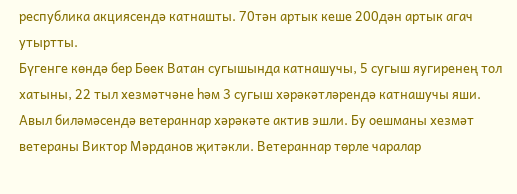республика акциясендә катнашты. 70тән артык кеше 200дән артык агач утыртты.
Бүгенге көндә бер Бөек Ватан сугышында катнашучы, 5 сугыш яугиренең тол хатыны, 22 тыл хезмәтчәне һәм 3 сугыш хәрәкәтләрендә катнашучы яши. Авыл биләмәсендә ветераннар хәрәкәте актив эшли. Бу оешманы хезмәт ветераны Виктор Мәрданов җитәкли. Ветераннар төрле чаралар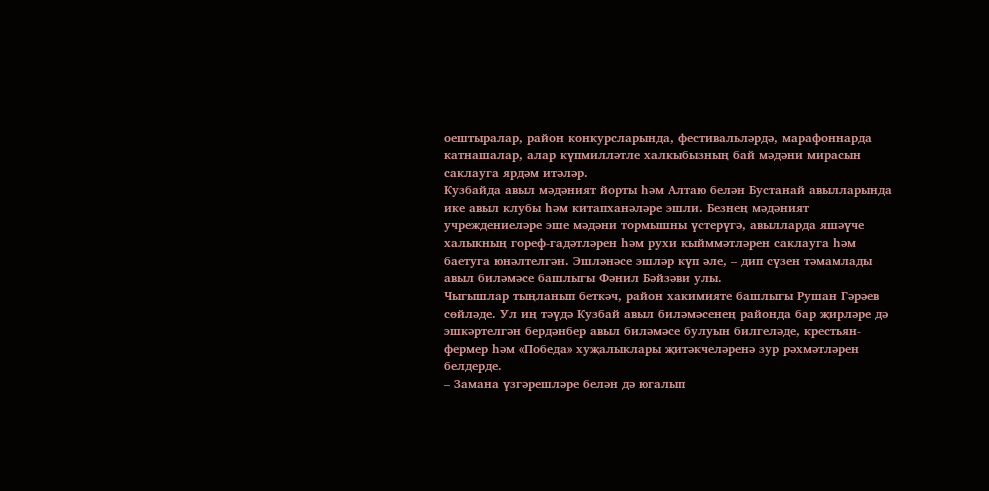оештыралар, район конкурсларында, фестивальләрдә, марафоннарда катнашалар, алар күпмилләтле халкыбызның бай мәдәни мирасын саклауга ярдәм итәләр.
Кузбайда авыл мәдәният йорты һәм Алтаю белән Бустанай авылларында ике авыл клубы һәм китапханәләре эшли. Безнең мәдәният учреждениеләре эше мәдәни тормышны үстерүгә, авылларда яшәүче халыкның гореф-гадәтләрен һәм рухи кыйммәтләрен саклауга һәм баетуга юнәлтелгән. Эшләнәсе эшләр күп әле, – дип сүзен тәмамлады авыл биләмәсе башлыгы Фәнил Бәйзәви улы.
Чыгышлар тыңланып беткәч, район хакимияте башлыгы Рушан Гәрәев сөйләде. Ул иң тәүдә Кузбай авыл биләмәсенең районда бар җирләре дә эшкәртелгән бердәнбер авыл биләмәсе булуын билгеләде, крестьян-фермер һәм «Победа» хуҗалыклары җитәкчеләренә зур рәхмәтләрен белдерде.
– Замана үзгәрешләре белән дә югалып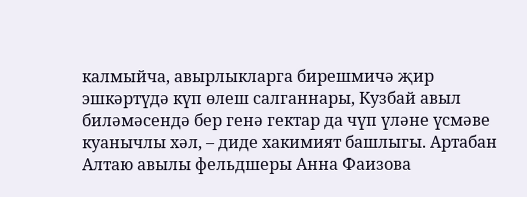калмыйча, авырлыкларга бирешмичә җир эшкәртүдә күп өлеш салганнары, Кузбай авыл биләмәсендә бер генә гектар да чүп үләне үсмәве куанычлы хәл, – диде хакимият башлыгы. Артабан Алтаю авылы фельдшеры Анна Фаизова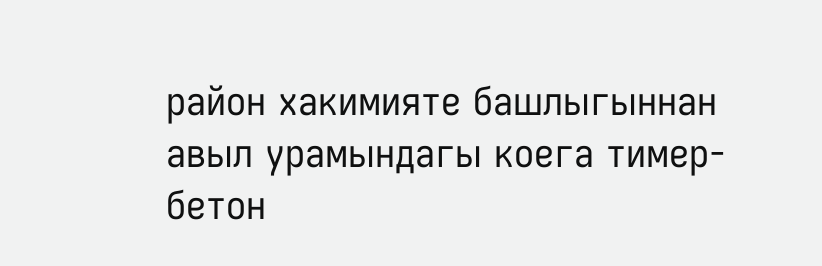район хакимияте башлыгыннан авыл урамындагы коега тимер-бетон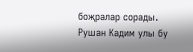боҗралар сорады. Рушан Кадим улы бу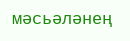мәсьәләнең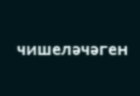чишеләчәген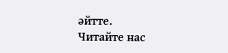әйтте.
Читайте нас